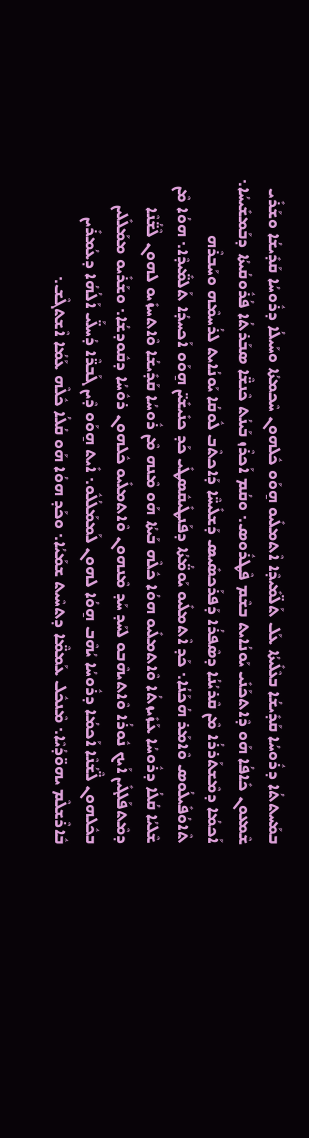ܒܡܰܚܬܬܳܐ ܕܪܽܘܚܳܐ ܩܰܕܺܝܫܳܐ ܒܥܶܠܺܝܬܳܐ ܥܰܠ ܬܰܠ̈ܡܺܝܕܶܐ ܐܶܬܡܠܺܝܘ ܗ̱ܘܰܘ ܟܽܠܗܘܢ ܚܶܟܡܬܳܐ ܘܚܰܝܠܳܐ ܕܪܽܘܚܳܐ ܩܰܕܺܝܫܳܐ ܘܫܰܪܺܝ ܫܶܡܥܘܢ ܟܺܐܦܳܐ ܗܰܘ ܕܶܐܬܟܰܢܺܝ ܝܰܘܢܳܐܝܬ ܒܫܶܡ ܦܶܛܪܽܘܣ܆ ܘܩܳܡ ܐܰܟܪܶܙ ܒܰܝܢܳܬ ܟܶܢܫ̈ܶܐ ܣܒܰܪܬܳܐ ܦܳܪܽܘܩܳܝܬܳܐ ܕܒܰܡܫܺܝܚܳܐ܆ ܐܰܟܡܳܐ ܕܡܶܫܬܰܪܪܳܐ ܡܶܢ ܩܶܪܝܳܢܳܐ ܕܣܶܦܪܳܐ ܕܰܦܪܰܟܣܺܝܣ ܕܰܫܠܺܝܚ̈ܶܐ ܕܰܐܟܬܶܒ ܠܽܘܩܳܐ ܝܰܘܢܳܐܝܬ ܠܪܳܚܡܶܗ ܘܚܰܒܪܶܗ ܬܶܐܘܳܦܺܝܠܳܘܣ ܘܶܐܡܰܪ ܗܳܟܰܢܳܐ܆ ܟܰܕ ܐܶܬܡܠܺܝܘ ܝܰܘܡ̈ܳܬܳܐ ܕܦܰܢܛܺܝܩܽܣܛܺܝ ܟܰܕ ܟܢܺܝܫܺܝ̈ܢ ܗ̱ܘܰܘ ܐܰܟܚܕܳܐ ܬܰܠܡ̈ܺܝܕܶܐ܆ ܗܘܳܐ ܡܶܢ ܫܶܠܝܳܐ ܩܳܠܳܐ ܕܪܽܘܚܳܐ ܥܰܙܺܝܙܬܳܐ ܘܶܐܬܡܠܺܝܘ ܗܘܳܐ ܟܽܠܶܗ ܒܰܝܬܳܐ ܗܰܘ ܡܶܢܗ ܡܶܢ ܪܽܘܚܳܐ ܩܰܕܺܝܫܳܐ ܘܶܐܬܚܙܺܝܘ ܠܗܘܢ ܠܶܫ̈ܳܢܶܐ ܕܡܶܬܦܰܠܓܺܝܢ ܐܰܝܟ ܢܽܘܪܳܐ ܘܶܐܬܝܗܶܒܘ ܠܚܰܕ ܚܰܕ ܡܶܢܗܘܢ ܘܶܐܬܡܠܺܝܘ ܟܽܠܗܘܢ ܪܘܽܚܳܐ ܕܩܽܘܕܫܳܐ܆ ܘܫܰܪܺܝܘ ܡܡܰܠܺܠܝܢ ܒܟܽܠܗܘܢ ܠ̈ܶܫܳܢܶܐ ܐܰܟܡܳܐ ܕܪܽܘܚܳܐ ܝܳܗܶܒ ܗ̱ܘܳܐ ܠܗܘܢ ܠܰܡܡܰܠܳܠܽܘ܆ ܐܺܝܬ ܗ̱ܘܰܘ ܕܶܝܢ ܓܰܒܪ̈ܶܐ ܕܳܚܠ̈ܰܝ ܐܰܠܳܗܳܐ ܕܥܳܡܪܺܝܢ ܒܽܐܪܶܫܠܶܡ ܝܗܘ̈ܕܳܝܶܐ܆ ܡܶܢܟܽܠ ܥܰܡܡ̈ܶܐ ܕܬܚܶܝܬ ܫܡܰܝܳܐ܆ ܘܟܰܕ ܗܘܳܐ ܗܰܘ ܩܳܠܳܐ ܟܽܠܶܗ ܥܰܡܳܐ ܐܶܫܬܓܶܫ܆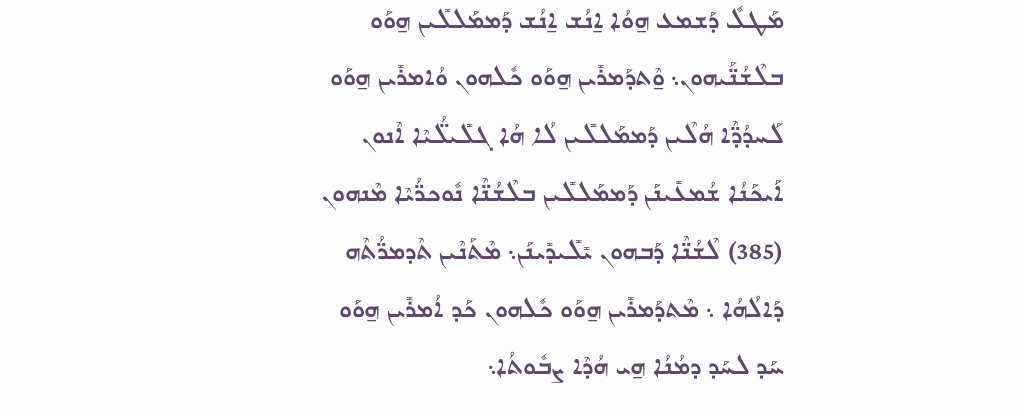ܡܰܛܠܽ ܕܰܫܡܥ ܗ̱ܘܳܐ ܐ̱ܢܳܫ ܐ̱ܢܳܫ ܕܰܡܡܰܠܠܺܝܢ ܗ̱ܘܰܘ ܒܠܶܫܳܢ̈ܰܝܗܘܢ܆ ܘ̱ܶܬܕܰܡܪܺܝܢ ܗ̱ܘܰܘ ܟܽܠܗܘܢ ܘܳܐܡܪܺܝܢ ܗ̱ܘܰܘ ܠܰܚܕܳܕ̈ܶܐ ܗܳܠܶܝܢ ܕܰܡܡܰܠܠܺܝܢ ܠܳܐ ܗܳܐ ܓܠܺܝܠ̈ܳܝܶܐ ܐܶܢܘܢ ܐܰܝܟܰܢܳܐ ܫܳܡܥܺܝܢܰܢ ܕܰܡܡܰܠܠܺܝܢ ܒܠܶܫܳܢ̈ܶܐ ܢܽܘܟܪ̈ܳܝܶܐ ܡܶܢܗܘܢ (385) ܠܶܫܳܢ̈ܶܐ ܕܰܒܗܘܢ ܝܺܠܺܝܕܺܝܢܰܢ܆ ܡܶܬܰܢܶܝܢ ܬܶܕܡܪ̈ܳܬܶܗ ܕܰܐܠܳܗܳܐ ܆ ܡܶܬܕܰܡܪܺܝܢ ܗ̱ܘܰܘ ܟܽܠܗܘܢ ܟܰܕ ܐܳܡܪܺܝܢ ܗ̱ܘܰܘ ܚܰܕ ܠܚܰܕ ܕܡܳܢܳܐ ܗ̱ܝ ܗܳܕܶܐ ܨܒܽܘܬܳܐ܆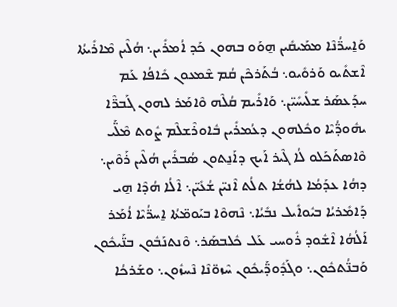ܘܰܐ̱ܚܪ̈ܳܢܶܐ ܡܡܰܝܩܺܝܢ ܗ̱ܘܰܘ ܒܗܘܢ ܟܰܕ ܐܳܡܪܺܝܢ܆ ܗܳܠܶܝܢ ܡܶܐܪܺܝܬܳܐ ܐܶܫܬܺܝܘ ܘܰܪܘܺܝܘ܆ ܒܳܬܰܪܟܶܢ ܩܳܡ ܫܶܡܥܘܢ ܟܺܐܦܳܐ ܥܰܡ ܚܕܰܥܣܰܪ ܫܠܺܝܚܺܝ̈ܢ܆ ܘܰܐܪܺܝܡ ܩܳܠܶܗ ܘܶܐܡܰܪ ܠܗܘܢ ܓܰܒܪ̈ܶܐ ܝܗܽܘܕ̈ܳܝܶܐ ܘܟܽܠܗܘܢ ܕܥܳܡܪܺܝܢ ܒܽܐܘܪܶܫܠܶܡ ܨܽܘܬ ܡܶܠ̈ܰܝ ܘܶܐܣܬܰܟܰܠܘ ܠܳܐ ܓܶܝܪ ܐܰܝܟ ܕܐܰܢ̱ܬܘܢ ܣܳܒܪܺܝܢ ܗܳܠܶܝܢ ܪܰܘܶܝܢ܆ ܕܗܳܐ ܥܕܰܡܳܐ ܠܗܳܫܳܐ ܬܠܳܬ ܐܶܢܝ̈ܢ ܫܳܥܺܝ̈ܢ܆ ܐܶܠܳܐ ܗܳܕܶܐ ܗ̱ܝ ܕܰܐܡܺܪܝܳܐ ܒܝܽܘܐܺܝܠ ܢܒܺܝܳܐ܆ ܢܶܗܘܶܐ ܒܝܰܘܡ̈ܬܳܐ ܐ̱ܚܪ̈ܳܝܶܐ ܐܳܡܰܪ ܐܰܠܳܗܳܐ ܐܶܫܽܘܕ ܪܽܘܚܝ ܥܰܠ ܟܽܠܒܣܰܪ܆ ܘܶܢܬܢܰܒܽܘܢ ܒܢ̈ܰܝܟܽܘܢ ܘܰܒܢ̈ܳܬܟܽܘܢ܆ ܘܓܰܕܽܘܕ̈ܰܝܟܽܘܢ ܚܶܙܘ̈ܢܶܐ ܢܶܚܙܽܘܢ܆ ܘܫܰܪܟܳܐ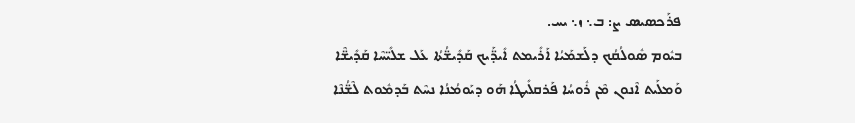ܦܪܰܟܣܝܣ ܨ: ܒ܆ ܙ܆ ܝܚ.
ܒܝܽܘܡ ܣܽܘܠܳܩܳܟ ܕܠܰܫܡܰܝܳܐ ܐܰܪܺܝܡܬ ܐܺܝܕ̈ܰܝܟ ܩܰܕܺܝܫ̈ܳܬܳܐ ܥܰܠ ܫܠܺܝ̈ܚܶܐ ܩܰܕܺܝܫ̈ܶܐ ܘܰܡܠܰܝܬ ܐܶܢܘܢ ܡܶܢ ܪܽܘܚܳܐ ܦܰܪܩܠܺܝܛܳܐ ܗܰܘ ܕܝܰܘܡܳܢܳܐ ܢܚܶܬ ܒܰܕܡܽܘܬ ܠܶܫ̈ܳܢܶܐ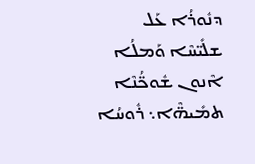ܕܢܽܘܪܳܐ ܥܰܠ ܫܠܺܝ̈ܚܶܐ ܘܰܡܠܳܐ ܐܶܢܘܢ ܫܽܘܟ̈ܳܢܶܐ ܬܡܺܝܗ̈ܶܐ܆ ܪܽܘܚܳܐ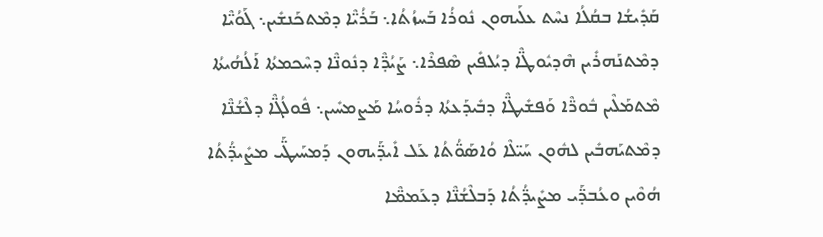ܩܰܕܺܝܫܳܐ ܒܩܳܠܳܐ ܢܚܶܬ ܥܠܰܝܗܘܢ ܢܽܘܪܳܐ ܒܰܚܙܳܬܳܐ܆ ܒܰܪܳܝ̈ܶܐ ܕܡܶܬܟܰܢܫܺܝܢ܆ ܓܰܘܳܝ̈ܶܐ ܕܡܶܬܢܰܗܪܺܝܢ ܗܶܕܝܽܘܛ̈ܶܐ ܕܝܳܠܦܺܝܢ ܣܶܦܪܶܐ܆ ܨܰܝܳܕ̈ܶܐ ܕܢܽܘܢ̈ܶܐ ܕܚܶܟܡܬܳܐ ܐܰܠܳܗܳܝܬܳܐ ܡܶܬܡܰܠܶܝܢ ܒܽܘܪ̈ܶܐ ܘܰܦܫܺܝܛ̈ܶܐ ܕܒܺܝܕܰܥܬܳܐ ܕܪܽܘܚܳܐ ܡܰܨܡܚܺܝܢ܆ ܦܽܘܠܳܓ̈ܶܐ ܕܠܶܫܳܢ̈ܶܐ ܕܡܶܬܝܰܗܒܺܝܢ ܠܗܽܘܢ ܚܰܝ̈ܠܶܐ ܘܳܐܣܰܘ̈ܳܬܳܐ ܥܰܠ ܐܺܝܕ̈ܰܝܗܘܢ ܕܰܡܚܰܝܛ̈ܰܝ ܡܨܺܝܕ̈ܳܬܳܐ ܗܳܘܶܝܢ ܘܥܳܒܕ̈ܰܝ ܡܨܺܝܕ̈ܳܬܳܐ ܕܰܒܠܶܫܳܢ̈ܶܐ ܕܥܰܡܡ̈ܶܐ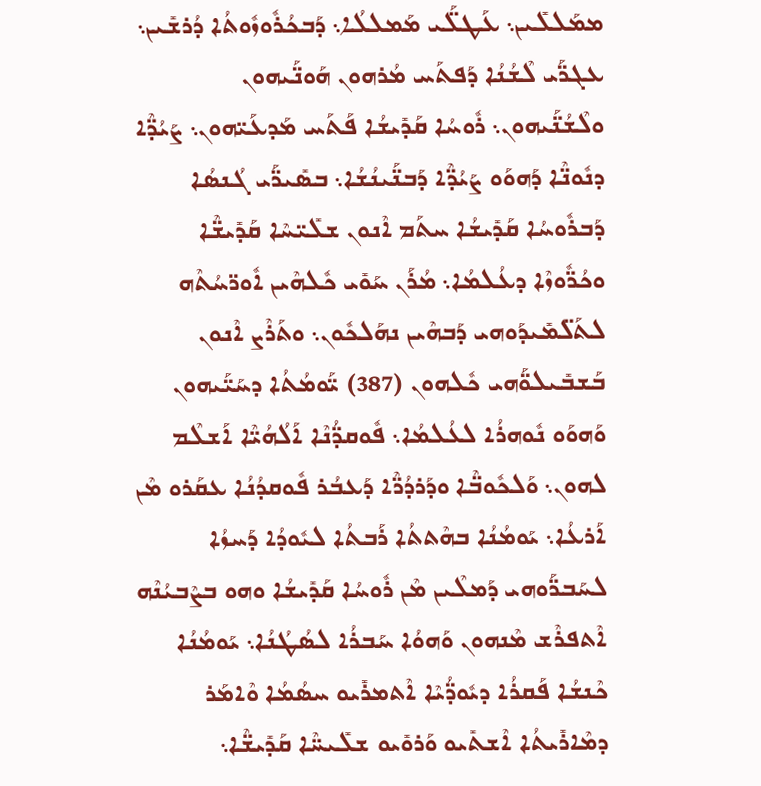ܡܡܰܠܠܺܝܢ܆ ܥܰܛܠ̈ܰܝ ܡܰܡܠܠܳܐ܆ ܕܰܒܟܳܪܽܘܙܽܘܬܳܐ ܕܳܪܫܺܝܢ܆ ܥܓܪ̈ܰܝ ܠܶܫܳܢܳܐ ܕܰܦܬܰܚ ܡܳܪܗܘܢ ܗܰܘܢ̈ܰܝܗܘܢ ܘܠܶܫܳܢ̈ܰܝܗܘܢ܆ ܪܽܘܚܳܐ ܩܰܕܺܝܫܳܐ ܦܰܬܰܚ ܡܰܕܥܰܝ̈ܗܘܢ܆ ܨܰܝܳܕ̈ܶܐ ܕܢܽܘܢ̈ܶܐ ܕܰܗܘܰܘ ܨܰܝܳܕ̈ܶܐ ܕܰܒܢ̈ܰܝܢܳܫܳܐ܆ ܒܣܺܝܪ̈ܰܝ ܓܳܢܣܳܐ ܕܰܒܪܽܘܚܳܐ ܩܰܕܺܝܫܳܐ ܚܬܰܡ ܐܶܢܘܢ ܫܠܺܝ̈ܚܶܐ ܩܰܕܺܝܫ̈ܶܐ ܘܟܳܪ̈ܽܘܙܶܐ ܕܥܳܠܡܳܐ܆ ܡܳܪܰܢ ܚܰܘܺܝ ܟܽܠܗܶܝܢ ܐܽܘܪ̈ܚܳܬܶܗ ܠܬܰܠ̈ܡܺܝܕܰܘܗܝ ܕܰܒܗܶܝܢ ܢܗܰܠܟܽܘܢ܆ ܘܬܰܪܶܨ ܐܶܢܘܢ ܒܰܫܒܺܝܠܘ̈ܰܗܝ ܟܽܠܗܘܢ (387) ܝ̈ܰܘܡܳܬܳܐ ܕܚܰܝ̈ܰܝܗܘܢ ܘܰܗܘܰܘ ܢܽܘܗܪܳܐ ܠܥܳܠܡܳܐ܆ ܦܽܘܩܕ̈ܳܢܶܐ ܐܰܠܳܗܳܝ̈ܶܐ ܐܰܫܠܶܡ ܠܗܘܢ܆ ܘܰܠܟܽܘܒ̈ܶܐ ܘܕܰܪܕܳܪ̈ܶܐ ܕܰܥܒܳܪ ܦܽܘܩܕܳܢܳܐ ܥܩܰܪܘ ܡܶܢ ܐܰܪܥܳܐ܆ ܝܰܘܡܳܢܳܐ ܒܗܶܬܬܳܐ ܪܰܒܬܳܐ ܠܝܽܘܕܳܐ ܕܰܚܙܳܐ ܠܚܰܒܪ̈ܰܘܗܝ ܕܰܡܠܶܝܢ ܡܶܢ ܪܽܘܚܳܐ ܩܰܕܺܝܫܳܐ ܘܗܘ ܒܨܶܒܝܳܢܶܗ ܐܶܬܦܪܶܫ ܡܶܢܗܘܢ ܘܰܗܘܳܐ ܚܰܒܪܳܐ ܠܣܳܛܳܢܳܐ܆ ܝܰܘܡܳܢܳܐ ܟܶܢܫܳܐ ܦܰܩܪܳܐ ܕܝܽܘܕ̈ܳܝܶܐ ܐܶܬܡܪܺܝܘ ܚܣܳܡܳܐ ܘܶܐܡܰܪ ܕܡܶܐܪܺܝܬܳܐ ܐܶܫܬܺܝܘ ܘܰܪܘܺܝܘ ܫܠܺܝܚ̈ܶܐ ܩܰܕܺܝܫ̈ܶܐ܆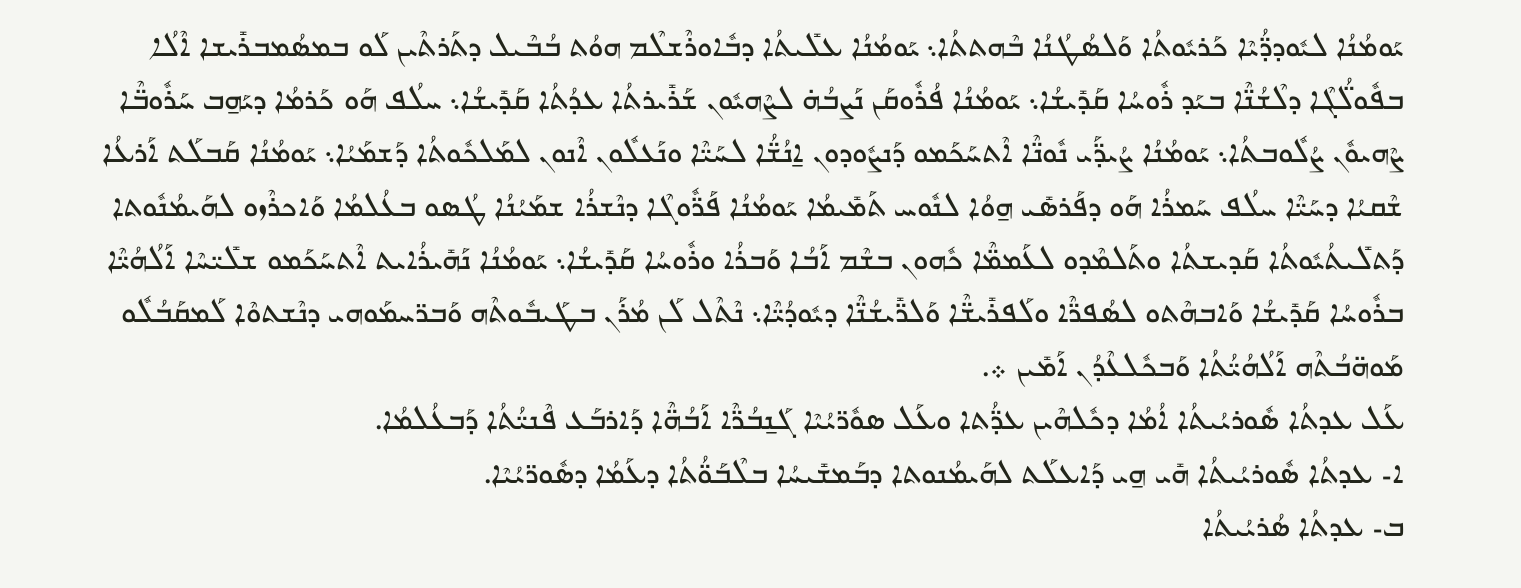ܝܰܘܡܳܢܳܐ ܠܝܽܘܕܕ̈ܳܝܶܐ ܟܰܪܝܽܘܬܳܐ ܘܰܠܣܳܛܳܢܳܐ ܒܶܗܬܬܳܐ܆ ܝܰܘܡܳܢܳܐ ܥܠܺܝܬܳܐ ܕܒܽܐܘܪܶܫܠܶܡ ܗܘܳܬ ܒܳܒܶܝܠ ܕܬܰܪܬܶܝܢ ܠܰܘ ܒܡܣܳܡܒܪܺܝܫܐ ܐܶܠܳܐ ܒܦܽܘܠ̈ܳܓܶܐ ܕܠܶܫܳܢ̈ܶܐ ܒܝܰܕ ܪܽܘܚܳܐ ܩܰܕܺܝܫܳܐ܆ ܝܰܘܡܳܢܳܐ ܦܳܪܽܘܩܰܢ ܢܰܨܒܳܗ̇ ܠܨܶܗܝܽܘܢ ܫܰܪܺܝܪܬܳܐ ܥܕܳܬܳܐ ܩܰܕܺܝܫܳܐ܆ ܚܠܳܦ ܗܰܘ ܟܰܪܡܳܐ ܕܝܰܗ̱ܒ ܚܰܪܽܘܒ̈ܶܐ ܨܶܗܝܘܽܢ ܨܳܠܽܘܒܬܳܐ܆ ܝܰܘܡܳܢܳܐ ܨܳܝܕ̈ܰܝ ܢܽܘܢ̈ܶܐ ܐܶܬܚܰܟܰܡܘ ܕܰܢܨܽܘܕܘܢ ܐ̱ܢܳܫ̈ܳܐ ܠܚܰܝ̈ܶܐ ܘܢܰܥܠܽܘܢ ܐܶܢܘܢ ܠܡܰܠܟܽܘܬܳܐ ܕܰܫܡܰܝܳܐ܆ ܝܰܘܡܳܢܳܐ ܩܰܒܠܰܬ ܐܰܪܥܳܐ ܫܶܩܝܳܐ ܕܚܰܝ̈ܶܐ ܚܠܳܦ ܚܰܡܪܳܐ ܗܰܘ ܕܦܰܪܣܺܝ ܗ̱ܘܳܐ ܠܢܽܘܚ ܬܰܡܺܝܡܳܐ ܝܰܘܡܳܢܳܐ ܦܰܪ̈ܽܘܓܶܐ ܕܢܶܫܪܳܐ ܫܡܰܝܳܢܳܐ ܛܳܣܘ ܒܥܳܠܡܳܐ ܘܰܐܟܪܶܙܘ ܠܗܰܝܡܳܢܽܘܬܐ ܕܰܬܠܺܝܬܳܝܽܘܬܳܐ ܩܰܕܝܫܬܳܐ ܘܬܰܠܡܶܕܘ ܠܥܰܡܡ̈ܶܐ ܟܽܗܘܢ ܒܫܶܡ ܐܰܒܳܐ ܘܰܒܪܳܐ ܘܪܽܘܚܳܐ ܩܰܕܺܝܫܳܐ܆ ܝܰܘܡܳܢܳܐ ܢܰܗܺܝܪܳܐܝܬ ܐܶܬܚܰܟܰܡܘ ܫܠܺܝ̈ܚܶܐ ܐܰܠܳܗܳܝ̈ܶܐ ܒܪܽܘܚܳܐ ܩܰܕܺܝܫܳܐ ܘܰܐܒܗܶܬܘ ܠܣܳܦܪ̈ܶܐ ܘܠܰܦܪܺܝܫ̈ܶܐ ܘܰܠܪ̈ܺܝܫܳܢ̈ܶܐ ܕܝܽܘܕܳܝ̈ܶܐ܆ ܢܶܬܶܠ ܠܰܢ ܡܳܪܰܢ ܒܛܰܝܒܽܘܬܶܗ ܘܰܒܪ̈ܚܡܰܘܗܝ ܕܢܶܫܬܘܶܐ ܠܰܡܩܰܒܳܠܽܘ ܡܰܘܗ̈ܒܳܬܶܗ ܐܰܠܳܗܳܝ̈ܳܬܳܐ ܘܰܒܟܽܠܥܶܕܳܢ ܐܰܡܺܝܢ ܀.
ܥܰܠ ܥܕܬܳܐ ܣܽܘܪܝܳܝܬܳܐ ܐܳܡܳܐ ܕܟܽܠܗܶܝܢ ܥܕ̈ܳܬܐ ܘܥܰܠ ܣܘܽܪ̈ܝܳܝܶܐ ܓܰܢ̱ܒܳܪ̈ܶܐ ܐܰܒܳܗ̈ܶܐ ܕܰܐܪܒܰܥ ܦܶܢܝ̈ܳܬܳܐ ܕܰܒܥܳܠܡܳܐ.
ܐ- ܥܕܬܳܐ ܣܽܘܪܝܳܝܬܳܐ ܗܺܝ ܗ̱ܝ ܕܰܐܥܠܰܬ ܠܗܰܝܡܳܢܘܬܐ ܕܒܰܡܫܺܝܚܳܐ ܒܠܶܒܰܘ̈ܳܬܳܐ ܕܥܰܡܳܐ ܕܣܽܘܪ̈ܝܳܝܶܐ.
ܒ- ܥܕܬܳܐ ܣܳܪܝܳܝܬܳܐ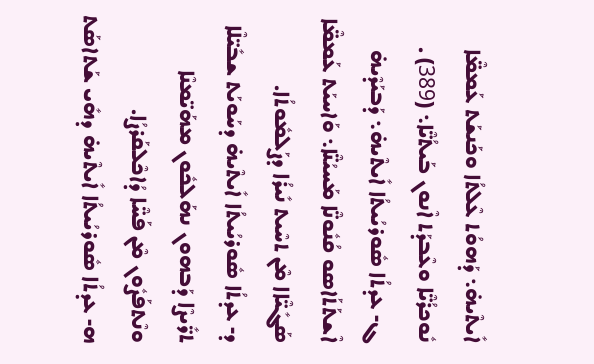ܐܺܝܬܶܝܗ̇܆ ܕܰܗܘܳܬ ܥܶܠܬܳܐ ܘܟܰܢܫܰܬ ܥܰܡܡ̈ܶܐ ܢܽܘܟܪܳܝ̈ܶܐ ܘܥܶܒܕܰܬ ܐܶܢܘܢ ܒܰܝܬܳܝ̈ܶܐ܆ (389) .
ܓ- ܥܕܬܳܐ ܣܽܘܪܝܳܝܬܳܐ ܐܺܝܬܶܝܗ̇܆ ܕܰܒܝܰܕܶܝܗ̇ ܐܶܫܬܰܬܰܐܣܘ ܩܳܢܽܘܢ̈ܶܐ ܡܰܚܝܳܢ̈ܶܐ܆ ܘܰܐܚܝܰܬ ܥܰܡܡ̈ܶܐ ܣܰܓܺܝ̈ܶܐܐ ܡܶܢ ܬܚܶܝܬ ܢܺܝܪܳܐ ܕܨܰܠܡܽܘܬܳܐ.
ܕ- ܥܕܬܳܐ ܣܽܘܪܝܳܝܬܳܐ ܐܺܝܬܶܝܗ̇ ܕܚܰܘܝܰܬ ܫܒܺܝ̈ܠܶܐ ܬܪ̈ܺܝܨܶܐ ܕܰܒܗܘܢ ܢܗܰܠܟܽܘܢ ܡܗܰܝ̈ܡܢܶܐ ܘܢܶܬܦܰܨܽܘܢ ܡܶܢ ܦܰܚ̈ܶܐ ܕܳܐܟܶܠܩܰܪܨܳܐ.
ܗ- ܥܕܬܳܐ ܣܽܘܪܝܳܝܬܳܐ ܐܺܝܬܶܝܗ̇ ܕܗܺܝ ܫܰܬܐܣܰܬ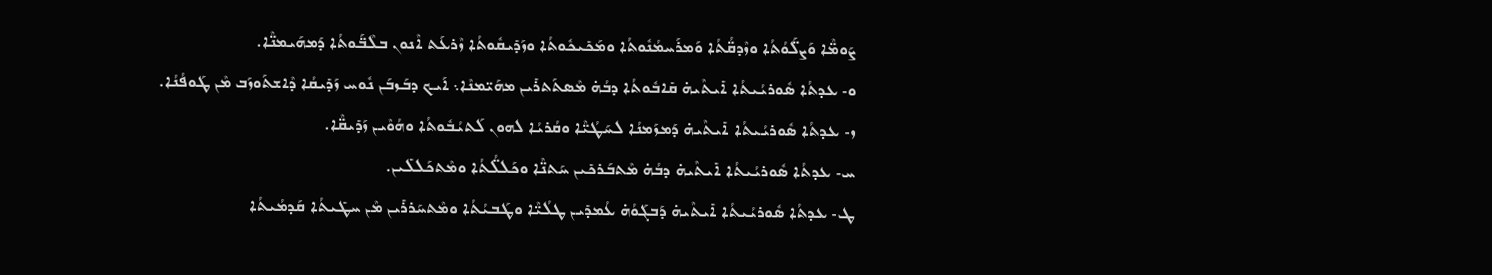ܨܰܘܡ̈ܶܐ ܘܰܨܠ̈ܰܘܳܬܳܐ ܘܙܶܕܩ̈ܳܬܳܐ ܘܰܡܪܰܚܡܳܢܽܘܬܳܐ ܘܡܰܟܺܝܟܽܘܬܳܐ ܘܙܰܕܺܝܩܽܘܬܳܐ ܙܶܪܥܰܬ ܐܶܢܘܢ ܒܠܶܒ̈ܰܘܬܳܐ ܕܰܡܗܰܝܡܢ̈ܶܐ.
ܘ- ܥܕܬܳܐ ܣܽܘܪܝܳܝܬܳܐ ܐܺܝܬܶܝܗ̇ ܩܺܐܒܽܘܬܳܐ ܕܒܳܗ̇ ܡܶܣܬܰܬܪܺܝܢ ܡܗܰܝ̈ܡܢܶܐ܆ ܐܰܝܟ ܕܒܰܙܒܰܢ ܢܽܘܚ ܙܰܕܺܝܩܳܐ ܕܶܐܫܬܰܘܙܰܒ ܡܶܢ ܛܰܘܦܳܢܳܐ.
ܙ- ܥܕܬܳܐ ܣܽܘܪܝܳܝܬܳܐ ܐܺܝܬܶܝܗ̇ ܕܰܡܙܰܡܢܳܐ ܠܚܰܛܳܝ̈ܶܐ ܘܩܳܪܝܳܐ ܠܗܘܢ ܠܰܬܝܳܒܽܘܬܳܐ ܘܗܳܘܶܝܢ ܙܰܕܺܝܩ̈ܶܐ.
ܚ- ܥܕܬܳܐ ܣܽܘܪܝܳܝܬܳܐ ܐܺܝܬܶܝܗ̇ ܕܒܳܗ̇ ܡܶܬܒܰܪܟܺܝܢ ܚܰܬܢ̈ܶܐ ܘܟܰܠܠ̈ܳܬܳܐ ܘܡܶܬܟܰܠܠܺܝܢ.
ܛ- ܥܕܬܳܐ ܣܽܘܪܝܳܝܬܳܐ ܐܺܝܬܶܝܗ̇ ܕܰܒܓܰܘܳܗ̇ ܥܳܡܕܺܝܢ ܛܠܳܝ̈ܶܐ ܘܛܰܒܝܳܬܳܐ ܘܡܶܬܚܰܪܪܺܝܢ ܡܶܢ ܚܛܺܝܬܳܐ ܩܰܕܡܳܝܬܳܐ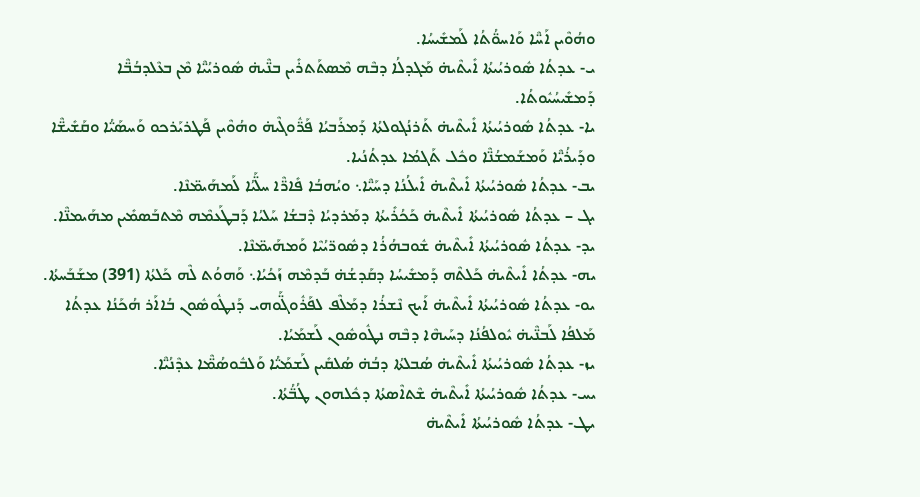ܘܗܳܘܶܝܢ ܐܰܚ̈ܶܐ ܘܰܐܚܘ̈ܳܬܳܐ ܠܰܡܫܺܝܚܳܐ.
ܝ- ܥܕܬܳܐ ܣܽܘܪܝܳܝܬܳܐ ܐܺܝܬܶܝܗ̇ ܡܰܓܕܠܳܐ ܕܒܶܗ ܡܶܣܬܰܬܪܺܝܢ ܒܢ̈ܶܝܗ̇ ܣܽܘܪܝܳܝ̈ܶܐ ܡܶܢ ܒܥܶܠܕܒܳܒ̈ܶܐ ܕܰܡܫܺܝܚܳܝܽܘܬܳܐ.
ܝܐ- ܥܕܬܳܐ ܣܽܘܪܝܳܝܬܳܐ ܐܺܝܬܶܝܗ̇ ܬܰܪܢܳܓܘܠܬܳܐ ܕܰܡܪܰܒܝܳܐ ܦܰܪ̈ܽܘܓܶܝܗ̇ ܘܗܳܘܶܝܢ ܦܰܛܪܝܰܪܟܘ ܘܰܚܣܰܝ̈ܳܐ ܘܩܰܫܺܝܫ̈ܶܐ ܘܕܰܝܪܳܝ̈ܶܐ ܘܰܡܫܰܡܫܳܢ̈ܶܐ ܘܟܽܠ ܬܰܓܡܳܐ ܥܕܬܳܢܳܝܐ.
ܝܒ- ܥܕܬܳܐ ܣܽܘܪܝܳܝܬܳܐ ܐܺܝܬܶܝܗ̇ ܐܺܝܠܳܢܳܐ ܕܚܰܝ̈ܶܐ܆ ܘܝܳܗܒܳܐ ܦܺܐܪ̈ܶܐ ܚܠ̈ܰܝܳܐ ܠܰܡܗܰܝܡ̈ܢܶܐ.
ܝܓ – ܥܕܬܳܐ ܣܽܘܪܝܳܝܬܳܐ ܐܺܝܬܶܝܗ̇ ܟܰܟܳܪܺܝܬܳܐ ܕܡܰܪܕܝܳܐ ܕܶܒܫܳܐ ܚܰܠܝܳܐ ܕܰܒܛܰܥܡܶܗ ܡܶܬܒܰܣܡܺܝܢ ܡܗܰܝܡܢ̈ܶܐ.
ܝܕ- ܥܕܬܳܐ ܣܽܘܪܝܳܝܬܳܐ ܐܺܝܬܶܝܗ̇ ܫܽܘܒܗܳܪܳܐ ܕܣܽܘܪ̈ܝܳܝܶܐ ܘܰܡܗܰܝܡ̈ܢܶܐ.
ܝܗ- ܥܕܬܳܐ ܐܺܝܬܶܝܗ̇ ܟܰܠܬܶܗ ܕܰܡܫܺܝܚܳܐ ܕܩܰܕܫܳܗ̇ ܒܰܕܡܶܗ ܙܰܟܳܝܳܐ܆ ܘܰܗܘܳܬ ܠܶܗ ܟܰܠܬܳܐ (391) ܡܫܰܒܰܚܬܳܐ.
ܝܘ- ܥܕܬܳܐ ܣܽܘܪܝܳܝܬܳܐ ܐܺܝܬܶܝܗ̇ ܐܰܝܟ ܢܶܫܪܳܐ ܕܡܰܠܶܦ ܠܦܰܪܽܘܓ̈ܰܘܗܝ ܕܰܢܛܽܘܣܽܘܢ ܒܳܐܐܰܪ ܗܳܟܰܢܳܐ ܥܕܬܳܐ ܡܰܠܦܳܐ ܠܰܒܢ̈ܶܝܗ̇ ܝܽܘܠܦܳܢܳܐ ܕܚܰܝܗܶܐ ܕܒܶܗ ܢܛܽܘܣܽܘܢ ܠܰܫܡܰܝܳܐ.
ܝܙ- ܥܕܬܳܐ ܣܽܘܪܝܳܝܬܳܐ ܐܺܝܬܶܝܗ̇ ܣܳܒܠܬܳܐ ܕܒܳܗ̇ ܣܳܠܩܺܝܢ ܠܰܫܡܰܝ̈ܳܐ ܘܰܠܒܽܘܣܳܡ̈ܶܐ ܥܕܶܢܳܝ̈ܶܐ.
ܝܚ- ܥܕܬܳܐ ܣܽܘܪܝܳܝܬܳܐ ܐܺܝܬܶܝܗ̇ ܫܶܬܐܶܣܬܳܐ ܕܟܽܠܗܘܢ ܛܳܒ̈ܳܬܳܐ.
ܝܛ- ܥܕܬܳܐ ܣܽܘܪܝܳܝܬܳܐ ܐܺܝܬܶܝܗ̇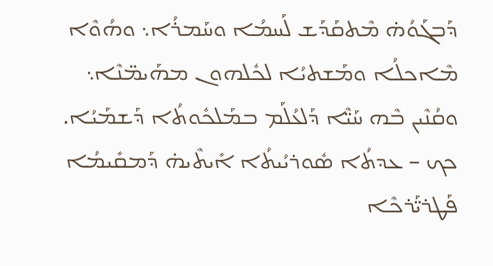ܕܰܒܓܰܘܳܗ̇ ܡܶܬܩܰܕܰܫ ܠܰܚܡܳܐ ܘܚܰܡܪܳܐ܆ ܘܗܳܘܶܐ ܡܶܐܟܠܳܐ ܘܡܰܫܬܝܳܐ ܠܟܽܠܗܘܢ ܡܗܰܝܡ̈ܢܶܐ܆ ܘܩܳܢܶܝܢ ܒܶܗ ܚܰܝ̈ܶܐ ܕܰܠܥܳܠܰܡ ܒܡܰܠܟܽܘܬܳܐ ܕܰܫܡܰܝܳܐ.
ܟܟ – ܥܕܬܳܐ ܣܽܘܪܝܳܝܬܳܐ ܐܺܝܬܶܝܗ̇ ܕܰܡܩܺܝܡܳܐ ܦܰܛܪܝ̈ܰܪܟܶܐ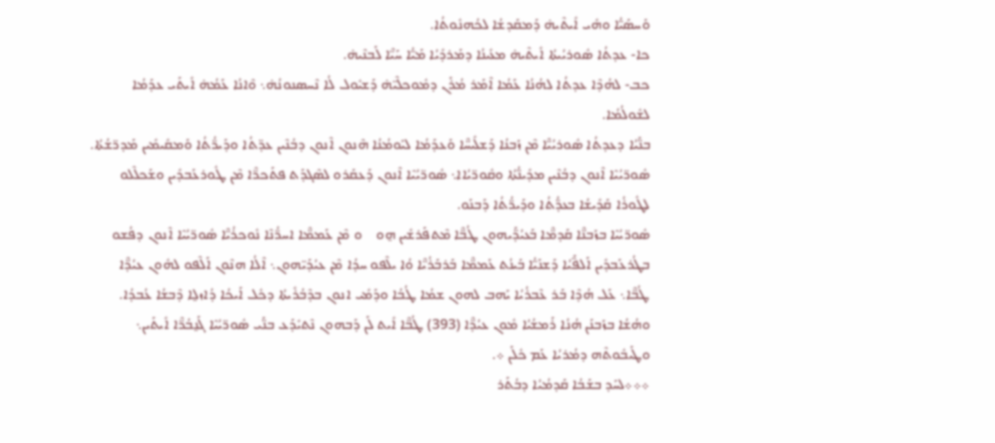ܘܰܚܣܰܝ̈ܳܐ ܘܗܺܝ ܐܺܝܬܶܝܗ̇ ܕܰܡܩܰܕܫܳܐ ܠܟܳܗܢܽܘܬܳܐ.
ܟܐ- ܥܕܬܳܐ ܣܽܘܪܝܳܝܬܳܐ ܐܺܝܬܶܝܗ̇ ܡܥܺܝܢܳܐ ܕܡܰܪܕܺܝܳܐ ܡܰܝ̈ܳܐ ܚܰܝ̈ܶܐ ܠܰܒܢܶܝܗ̇.
ܟܒ- ܠܗܳܕܶܐ ܥܕܬܳܐ ܠܗܳܢܳܐ ܥܰܡܳܐ ܐܶܡܰܪ ܡܳܪܰܢ ܕܡܽܘܟܠܶܝ̈ܗ̇ ܕܰܫܝܽܘܠ ܠܳܐ ܢܶܚܣܢܘܢܳܗ̇܆ ܘܶܐܢܳܐ ܥܰܡܳܗ̇ ܐܺܝܬܰܝ ܥܕܰܡܳܐ ܠܫܽܘܠܳܡܳܐ.
ܒܢ̈ܰܝܳܐ ܕܥܕܬܳܐ ܣܽܘܪܝܳܝ̈ܶܐ ܡܶܢ ܙܰܒܢܳܐ ܕܰܫܠܺܝܚ̈ܶܐ ܘܰܥܕܰܡܳܐ ܠܝܰܘܡܳܢܳܐ ܗܶܢܘܢ ܐܶܢܘܢ ܕܒܳܢܶܝܢ ܥܕ̈ܬܳܐ ܘܕܰܝܪ̈ܳܬܳܐ ܘܰܡܩܺܝܡܺܝܢ ܡܰܕܪ̈ܫܳܬܳܐ.
ܣܽܘܪ̈ܝܳܝܶܐ ܐܶܢܘܢ ܕܒܳܢܶܝܢ ܡܕܺܝܢ̈ܳܬܳܐ ܘܩܽܘܪ̈ܝܳܐܐ܆ ܣܽܘܪ̈ܝܳܝܶܐ ܐܶܢܘܢ ܕܰܥܩܰܪܘ ܠܣܶܓܕܰܬ ܦܬܰܟܪ̈ܶܐ ܡܶܢ ܛܽܘܪܥܰܒܕܺܝܢ ܘܫܰܟܠܶܠܘ ܠܛܽܘܪܳܐ ܩܰܕܺܝܫܳܐ ܒܥܕ̈ܳܬܳܐ ܘܕܰܝܪ̈ܳܬܳܐ ܕܰܒܢܰܘ.
ܣܽܘܪ̈ܝܳܝܶܐ ܒܙܰܒܢ̈ܶܐ ܩܰܕܡ̈ܶܐ ܒܰܥܝܳܕ̈ܰܝܗܘܢ ܛܳܒ̈ܶܐ ܡܶܬܦܰܪܫܺܝܢ ܗ̱ܘ    ܘ ܡܶܢ ܥܰܡܡ̈ܶܐ ܐܚܪ̈ܳܢܶܐ ܢܽܘܟܪܳܝ̈ܶܐ ܣܽܘܪ̈ܝܳܝܶܐ ܐܶܢܘܢ ܕܦܳܫܘ ܒܛܳܪܥܰܒܕܺܝܢ ܐܰܠܦ̈ܰܝܳܐ ܕܰܫܢܰܝ̈ܳܐ ܒܰܝܢܳܬ ܥܰܡܡ̈ܶܐ ܒܰܪܒܰܪܳܝ̈ܶܐ ܘܳܐ ܝܠܶܦܘ ܚܕܳܐ ܡܶܢ ܥܝܳܕܰܝ̈ܗܘܢ܆ ܐܶܠܳܐ ܗܢܶܘܢ ܐܰܠܶܦܘ ܠܗܽܘܢ ܥܝܳܕ̈ܶܐ ܛܳܒ̈ܶܐ܆ ܥܰܠ ܗܳܕܶܐ ܒܰܪ ܥܶܒܪܳܝܳܐ ܝܰܗܒ ܠܗܘܢ ܫܡܳܐ ܛܳܒܳܐ ܘܕܰܡܺܝ ܐܢܘܢ ܒܕܶܒܳܪܺܝܬܳܐ ܕܟܽܠ ܐܰܝܟܳܐ ܕܳܐܙܠ̱ܐ ܕܶܒܫܳܐ ܥܳܒܕܳܐ.
ܘܗܳܫܳܐ ܒܙܰܒܢܰܢ ܗܳܢܳܐ ܪܰܡܫܳܝܳܐ ܡܽܘܢ ܥܝܳܕ̈ܶܐ (393) ܛܳܒ̈ܶܐ ܐܺܝܬ ܠܰܢ ܕܰܒܗܘܢ ܢܶܬܝܺܕܰܥ ܒܢ̈ܰܝ ܣܽܘܪ̈ܝܳܝܶܐ ܓܰܢ̱ܒܳܪ̈ܶܐ ܐܺܝܬܰܝܢ܆ ܘܛܰܝܒܽܘܬܶܗ ܕܡܳܪܝܳܐ ܥܰܡ ܟܽܠܰܢ ܀.
܀܀܀ܠܚܰܕ ܒܫܰܒܳܐ ܩܰܕܡܳܝܳܐ ܕܒܳܬܰܪ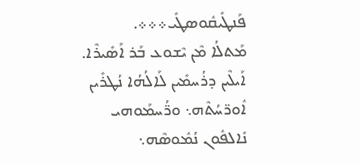ܦܰܢܛܺܝܩܽܘܣܛܺܝ܀܀܀.
ܡܰܬܠܳܐ ܡܶܢ ܝܶܫܘܥ ܒܰܪ ܐܰܣܺܝܪܶܐ.
ܐܰܝܠܶܝܢ ܕܪܳܚܡܺܝܢ ܠܰܐܠܳܗܳܐ ܢܳܛܪܺܝܢ ܐܽܘܪ̈ܚܳܬܶܗ܆ ܘܪ̈ܳܚܡܰܘܗܝ ܢܺܐܠܦܽܘܢ ܢܳܡܽܘܣܶܗ܆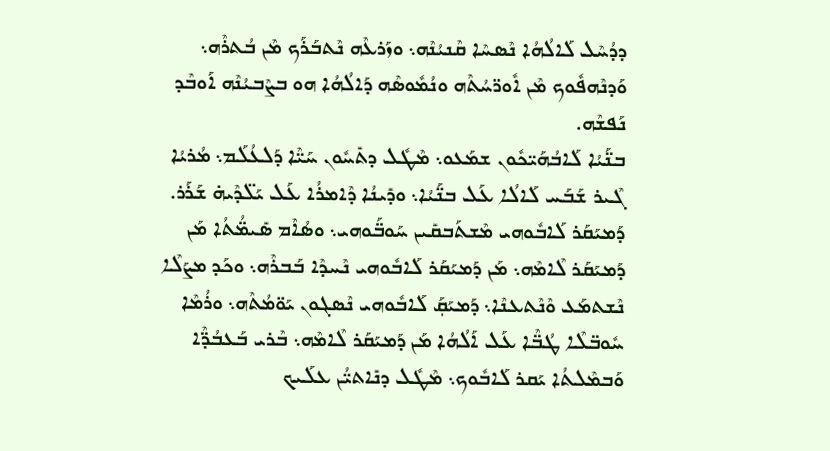ܕܕܳܚܶܠ ܠܰܐܠܳܗܳܐ ܢܶܣܚܶܐ ܩܶܢܝܳܢܶܗ܆ ܘܙܰܪܥܶܗ ܢܶܬܒܰܪܰܟ ܡܶܢ ܒܳܬܪܶܗ܆ ܘܰܕܢܶܗܦܽܘܟ ܡܶܢ ܐܽܘܪ̈ܚܳܬܶܗ ܘܢܳܡܽܘܣܶܗ ܕܰܐܠܳܗܳܐ ܗܘ ܒܨܶܒܝܳܢܶܗ ܐܰܘܒܶܕ ܢܰܦܫܶܗ.
ܒܢ̈ܰܝܳܐ ܠܰܐܒܳܗܰܝ̈ܟܽܘܢ ܫܡܰܥܘ܆ ܡܶܛܽܠ ܕܬܺܚܽܘܢ ܚܰܝ̈ܶܐ ܕܰܠܥܳܠܰܡ܆ ܡܳܪܝܳܐ ܓܶܝܪ ܫܰܒܰܚ ܠܰܐܠܳܐ ܥܰܠ ܒܢ̈ܰܝܳܐ܆ ܘܕܺܝܢܳܐ ܕܶܐܡܪܳܐ ܥܰܠ ܝܰܠ̈ܕܶܝܗ̇ ܫܰܪܰܪ.
ܕܰܡܝܰܩܰܪ ܠܰܐܒܽܘܗܝ ܡܶܫܬܰܒܩܺܝܢ ܚܰܘܒ̈ܰܘܗܝ܆ ܘܣܳܐܶܡ ܣܺܝܡ̈ܳܬܳܐ ܡܰܢ ܕܰܡܝܰܩܰܪ ܠܶܐܡܶܗ܆ ܡܰܢ ܕܰܡܝܰܩܰܪ ܠܰܐܒܽܘܗܝ ܢܶܚܕܶܐ ܒܰܒܪܶܗ܆ ܘܟܰܕ ܡܨܰܠܶܐ ܢܶܫܬܡܰܥ ܘܶܢܶܬܥܢܶܐ܆ ܕܰܡܝܰܩܼܰ ܠܰܐܒܽܘܗܝ ܢܶܣܓܘܢ ܝܰܘ̈ܡܳܬܶܗ܆ ܘܪܳܡܶܐ ܚܽܘܒ̈ܠܶܐ ܛܳܒ̈ܶܐ ܥܰܠ ܐܰܠܳܗܳܐ ܡܰܢ ܕܰܡܝܰܩܰܪ ܠܶܐܡܶܗ܆ ܒܶܪܝ ܒܰܥܒܳܕ̈ܶܐ ܘܰܒܡܶܠܬܳܐ ܝܰܩܪ ܠܰܐܒܽܘܟ܆ ܡܶܛܽܠ ܕܢܺܐܬܝ̈ܳܢ ܥܠܰܝܟ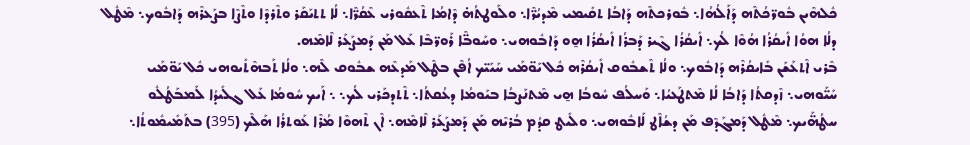ܟܽܠܗܶܝܢ ܒܽܘܪ̈ܟܳܬܶܗ ܕܰܐܰܠܳܗܳܐ܆ ܒܽܘܪܟܬܶܗ ܕܰܐܒܳܐ ܬܩܺܝܡܝ ܡܶܕܝܳܪ̈ܶܐ܆ ܘܠܰܘܛܬܳܗ̇ ܕܶܐܡܳܐ ܬܶܥܩܽܘܪܝ ܥܶܩܳܪ̈ܶܐ܆ ܠܳܐ ܬܬܝܰܩܰܪ ܘܬܶܪܕܶܐ ܘܬܶܨܶܐ ܒܨܰܥܪܶܗ ܕܰܐܒܽܘܟ܆ ܡܶܛܽܠ ܕܠܳܐ ܗܘܳܐ ܐܺܝܩܳܪܳܐ ܗܳܘܶܐ ܠܳܟ܆ ܐܺܝܩܳܪܳܐ ܓܶܝܪ ܕܰܒܪܳܐ ܐܺܝܩܳܪܳܐ ܗ̱ܘ ܕܰܐܒܽܘܗܝ܆ ܘܚܰܘܒ̈ܶܐ ܪܰܘܪ̈ܒܶܐ ܥܰܠ ܡܰܢ ܕܰܡܨܰܥܰܪ ܠܶܐܡܶܗ.
ܒܶܪܝ ܐܶܬܥܰܫܰܢ ܒܺܐܝܩܳܪܶܗ ܕܰܐܒܽܘܟ܆ ܘܠܳܐ ܬܶܫܒܽܘܩ ܐܺܝܩܳܪܶܗ ܟܽܠ ܝܰܘ̈ܡܰܝ ܚܰܝܰܝ̈ܟ ܐܳܦܶܢ ܒܛܶܠ ܡܰܕܥܶܗ ܫܒܽܘܩ ܠܶܗ܆ ܘܠܳܐ ܬܰܒܗܶܬܺܝܘܗܝ ܟܽܠ ܝܰܘ̈ܡܰܝ ܚܰܝ̈ܰܘܗܝ܆ ܙܶܕܩܬܳܐ ܕܰܐܒܳܐ ܠܳܐ ܡܶܬܛܰܥܝܳܐ܆ ܘܰܚܠܳܦ ܚܽܘܒܳܐ ܗ̱ܝ ܡܶܬܢܰܨܒܳܐ ܒܝܰܘܡܳܐ ܕܥܳܩܬܳܐ܆ ܬܶܬܕܟܰܪܝ ܠܳܟ܆ ܆ ܐܰܝܟ ܚܽܘܡܳܐ ܥܰܠ ܓܠܺܝܕܳܐ ܠܰܡܒܰܛܳܠܽܘ ܚܛܳܗ̈ܰܝܟ܆ ܡܶܛܽܠ ܕܰܡܓܰܕܶܦ ܡܰܢ ܕܫܳܐܶܛ ܠܰܐܒܽܘܗܝ܆ ܘܠܺܝܛ ܩܕܳܡ ܒܳܪܝܶܗ ܡܰܢ ܕܰܡܨܰܥܰܪ ܠܶܐܡܶܗ܆ ܐܶܢ ܬܶܗܘܶܐ ܡܳܪܶܐ ܥܰܘܬܪܳܐ ܗܰܠܶܟ (395) ܒܬܰܡܺܝܡܽܘܬܳܐ܆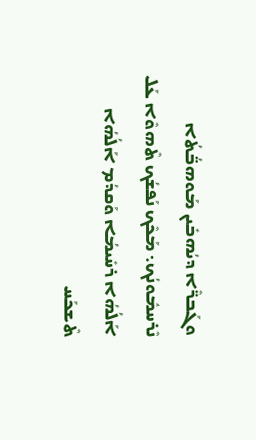ܘܓܰܒܪ̈ܶܐ ܕܝܳܗܒܺܝܢ ܡܰܘܗܒ̈ܳܬܳܐ ܢܶܪܚܡܽܘܢܳܟ܆ ܡܰܟܶܟ ܢܰܦܫܳܟ ܬܶܗܘܶܐ ܥܰܠ ܐܰܠܳܗܳܐ ܪܚܺܝܡܳܐ ܘܰܩܕܳܡ ܐܰܠܳܗܳܐ ܬܶܫܟܰܚ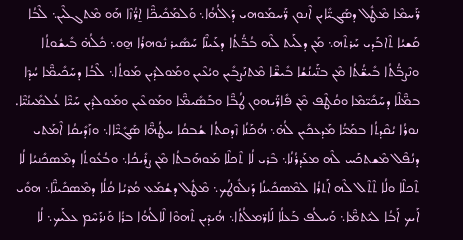ܪ̈ܰܚܡܶܐ ܡܶܛܽܠ ܕܣܰܓܝ̈ܺܐܝܢ ܐܶܢܘܢ ܪ̈ܰܚܡܰܘܗܝ ܕܰܐܠܳܗܳܐ܆ ܘܰܠܡܰܟܺܝܟ̈ܶܐ ܐ̱ܪ̈ܳܙܶܐ ܗܰܘ ܡܶܬܓܠܶܝܢ܆ ܠܶܒܳܐ ܩܰܫܝܳܐ ܬܶܐܒܰܕܝ ܚܰܪܬܶܗ܆ ܡܰܢ ܕܠܰܝܬ ܠܶܗ ܒܳܒ̈ܳܬܳܐ ܕܥܰܝܢ̈ܶܐ ܚܰܣܺܝܪ ܢܽܘܗܪܳܐ ܗ̱ܘ܆ ܟܽܠܳܗ̇ ܒܺܝܫܽܘܬܳܐ ܘܢܶܨܒ̈ܳܬܳܐ ܒܺܝܫ̈ܳܬܳܐ ܡܶܢ ܒܢ̈ܰܝܢܳܫܳܐ ܒܺܝܫ̈ܶܐ ܡܶܬܢܰܨܒܺܝܢ ܘܝܳܥܶܝܢ ܘܡܰܘܠܕܺܝܢ ܡܰܘܬܳܐ܆ ܠܶܒܳܐ ܕܚܰܟܺܝܡ̈ܶܐ ܚܳܕܶܐ ܒܡ̈ܶܠܶܐ ܕܚܰܟܺܝ̈ܡܶܐ ܘܩܳܛܶܦ ܡܶܢ ܦܺܐܪ̈ܰܝܗܘܢ ܛܳܒ̈ܶܐ ܘܒܰܣܺܝܡ̈ܶܐ ܘܡܰܘܥܶܝܢ ܘܡܰܘܠܕܺܝܢ ܚܰܝ̈ܶܐ ܥܳܠܡܺܝܢܳܝ̈ܶܐ.
ܢܘܪܳܐ ܝܳܩܶܕܬܳܐ ܒܡܰܝ̈ܳܐ ܡܰܕܥܟܺܝܢ ܠܳܗ̇܆ ܗܳܟܰܢܳܐ ܙܶܕܩܬܳܐ ܫܳܒܩܳܐ ܚܛܳܗ̈ܶܐ ܣܰܓܺܝ̈ܶܐܐ܆ ܘܙܰܕܺܝܩܳܐ ܐܶܡܰܬܝ ܕܢܳܦܶܠ ܡܶܫܬܟܰܚ ܠܶܗ ܡܥܰܕܪܳܢܳܐ܆ ܒܶܪܝ ܠܳܐ ܬܶܟܠܶܐ ܡܰܘܗܰܒܬܳܐ ܡܶܢ ܨܪܺܝܟܳܐ܆ ܘܒܳܥܽܘܬܳܐ ܕܡܶܣܟܺܢܝܳܐ ܠܳܐ ܬܶܟܠܶܐ ܘܠܳܐ ܬܶܬܶܠ ܠܶܗ ܐܰܬܪܳܐ ܠܡܶܣܟܺܝܢܳܐ ܕܰܢܠܽܘܛܳܟ܆ ܡܶܛܽܠ ܕܫܳܡܰܥ ܡܳܪܝܳܐ ܩܳܠܳܐ ܕܡܶܣܟܺܝܢ̈ܶܐ܆ ܗܘܺܝ ܐܰܝܟ ܐܰܒܳܐ ܠܝܰܬܡ̈ܶܐ܆ ܘܰܚܠܳܦ ܒܰܥܠܳܐ ܠܰܐܪ̈ܡܠܳܬܳܐ܆ ܗܳܝܕܶܝܢ ܬܶܗܘܶܐ ܠܶܐܠܳܗܳܐ ܒܪܳܐ ܘܰܢܪܰܚܶܡ ܥܠܰܝܟ܆ ܠܳܐ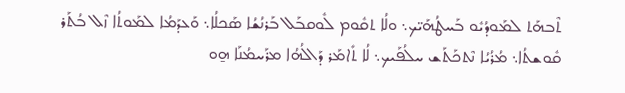ܬܶܒܗܰܬ ܠܡܰܘܕܳܝܽܘ ܒܰܚܛܳܗܰܝ̈ܟ܆ ܘܠܳܐ ܬܩܽܘܡ ܠܽܘܩܒܰܠ ܒܰܪܢܳܫܳܐ ܣܰܟܠܳܐ܆ ܘܰܥܕܰܡܳܐ ܠܡܰܘܬܳܐ ܙܶܠ ܒܳܬܰܪ ܩܽܘܫܬܳܐ܆ ܡܳܪܳܝܳܐ ܢܶܬܟܰܬܰܫ ܚܠܳܦܰܝܟ܆ ܠܳܐ ܬܺܐܡܰܪ ܕܰܐܠܳܗܳܐ ܡܪܰܚܡܳܢܰܐ ܗ̱ܘ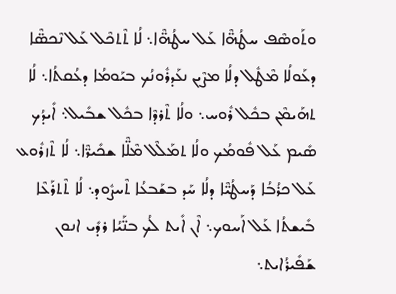ܘܬܰܘܣܶܦ ܚܛܳܗ̈ܶܐ ܥܰܠ ܚܛܳܗ̈ܶܐ܆ ܠܳܐ ܬܶܬܟܶܠ ܥܰܠ ܢܶܟܣ̈ܶܐ ܕܥܰܘܠܳܐ ܡܶܛܽܠ ܕܠܳܐ ܡܨܶܝܢ ܢܥܰܕܪܽܘܢܳܟ ܒܝܰܘܡܳܐ ܕܥܳܩܬܳܐ܆ ܠܳܐ ܬܗܰܝܡܶܢ ܒܟܽܠ ܪܽܘܚ܆ ܘܠܳܐ ܬܶܪܕܶܐ ܒܟܽܠ ܫܒܺܝܠ܆ ܐܺܝܕܳܟ ܣܺܝܡ ܥܰܠ ܦܽܘܡܳܟ ܘܠܳܐ ܬܡܰܠܶܠ ܡܶܠ̈ܶܐ ܫܟܺܝܪ̈ܶܐ܆ ܠܳܐ ܬܶܙܪܽܘܥ ܥܰܠ ܟܪܳܒܳܐ ܕܰܚܛܳܝ̈ܶܐ ܕܠܳܐ ܚܰܕ ܒܫܰܒܥܳܐ ܬܶܚܨܽܘܕ܆ ܠܳܐ ܬܶܬܪܰܥܶܐ ܒܺܝܫܬܳܐ ܥܰܠ ܐܰܚܘܟ܆ ܐܶܢ ܐܺܝܬ ܠܳܟ ܒܢ̈ܰܝܳܐ ܪܕܺܝ ܐܢܘܢ ܫܰܦܺܝܪܳܐܝܬ܆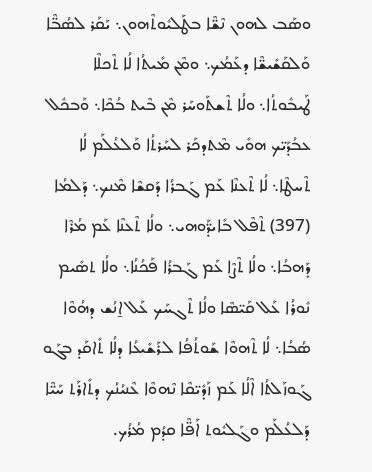ܘܣܰܒ ܠܗܘܢ ܢܶܫ̈ܶܐ ܒܛܰܠܝܽܘܬܶܗܘܢ܆ ܝܰܩܰܪ ܠܣܳܒ̈ܶܐ ܘܰܠܩܰܫܺܝܫ̈ܶܐ ܕܥܰܡܳܟ܆ ܘܡܶܢ ܡܺܝܬܳܐ ܠܳܐ ܬܶܟܠܶܐ ܛܰܝܒܽܘܬܳܐ܆ ܘܠܳܐ ܬܶܫܬܰܘܚܰܪ ܡܶܢ ܒܶܝܬ ܒܳܟܶܐ܆ ܘܰܒܟܽܠ ܥܒܳܕܰܝ̈ܟ ܗܘܺܝ ܡܶܬܕܟܰܪ ܠܚܰܪܬܳܐ ܘܰܠܥܳܠܰܡ ܠܳܐ ܬܶܚܛܶܐ܆ ܠܳܐ ܬܶܥܢܶܐ ܥܰܡ ܓܰܒܪܳܐ ܕܰܩܫܶܐ ܡܶܢܟ܆ ܕܰܠܡܳܐ (397) ܬܶܦܶܠ ܒܺܐܝܕ̈ܰܘܗܝ܆ ܘܠܳܐ ܬܶܥܢܶܐ ܥܰܡ ܡܳܪܶܐ ܕܰܗܒܳܐ܆ ܘܠܳܐ ܬܶܨܶܐ ܥܰܡ ܓܰܒܪܳܐ ܦܰܟܳܢܳܐ܆ ܘܠܳܐ ܬܣܺܝܡ ܢܽܘܪܳܐ ܥܰܠ ܩܰܝ̈ܣܶܐ ܘܠܳܐ ܬܶܓܚܰܟ ܥܰܠ ܐ̱ܢܳܫ ܕܗܳܘܶܐ ܣܳܒܳܐ܆ ܠܳܐ ܬܶܗܘܶܐ ܫܰܘܬܳܦܳܐ ܠܪܰܫܺܝܥܳܐ ܕܠܳܐ ܬܺܐܩܰܕ ܒܓܰܘ ܓܰܘܙܰܠܬܳܐ ܐܶܠܳܐ ܥܰܡ ܙܰܕܺܝ̈ܩܶܐ ܢܶܗܘܶܐ ܥܶܢܝܳܢܳܟ ܕܬܺܐܪܰܬ ܚܰܝ̈ܶܐ ܕܰܠܥܳܠܰܡ ܘܓܰܠܝܽܘܬ ܐܰܦ̈ܶܐ ܩܕܳܡ ܡܳܪܳܟ.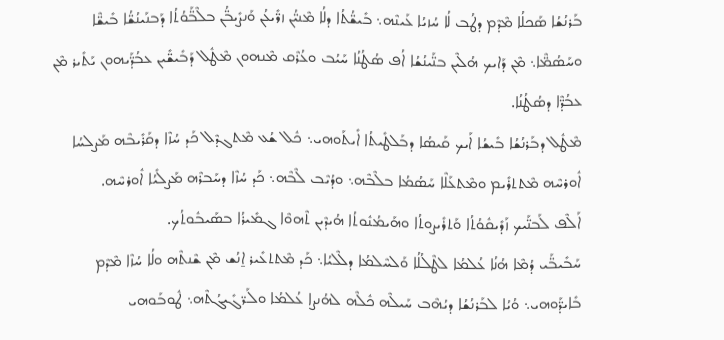ܒܰܪܢܳܫܳܐ ܣܰܟܠܳܐ ܡܶܕܶܡ ܕܛܳܒ ܠܳܐ ܚܳܙܝܳܐ ܥܰܝܢܶܗ܆ ܒܺܝܫ̈ܳܬܳܐ ܕܠܳܐ ܡܶܢܝ̈ܳܢ ܙܪ̈ܺܝܥܳܢ ܘܰܢܨܺܝܒ̈ܳܢ ܒܠܶܒ̈ܰܘܳܬܳܐ ܕܰܒܢܰܝܢܳܫ̈ܳܐ ܒܺܝܫ̈ܶܐ ܘܚܰܣܳܡ̈ܶܐ܆ ܡܶܢ ܕܰܐܝܟ ܗܳܠܶܝܢ ܒܢ̈ܰܝܢܳܫܳܐ ܐܳܦ ܣܳܛܳܢܳܐ ܚܰܝܳܒ ܘܥܳܪܶܩ ܡܶܢܗܘܢ ܡܶܛܽܠ ܕܰܒܺܝܫ̈ܺܝܢ ܥܒܳܕ̈ܰܝܗܘܢ ܝܰܬܺܝܪ ܡܶܢ ܥܒܳܕ̈ܶܐ ܕܣܳܛܳܢܳܐ.
ܡܶܛܽܠ ܕܒܰܪܢܳܫܳܐ ܒܺܝܫܳܐ ܐܰܝܟ ܩܰܝܣܳܐ ܕܒܰܠܛܺܝܬܳܐ ܐܺܝܬܰܘܗܝ܆ ܟܽܠ ܫܳܥ ܡܶܬܓܕܶܠ ܟܰܕ ܚܳܙܶܐ ܕܩܰܪܺܝܒܶܗ ܡܰܨܠܚܳܐ ܐܽܘܪܚܶܗ ܡܶܬܬܪܺܝܡ ܘܡܶܬܥܰܠܶܐ ܚܰܣܳܡܳܐ ܒܠܶܒܶܗ܆ ܘܕܳܝܶܒ ܠܶܒܶܗ܆ ܟܰܕ ܚܳܙܶܐ ܕܚܰܒܪܶܗ ܡܰܨܠܺܝܳܐ ܐܽܘܪܚܶܗ.
ܐܰܠܶܦ ܠܰܒܢ̈ܰܝܟ ܙܰܕܺܝܩܽܘܳܬܳܐ ܘܰܬܪܺܝܨܘܬܳܐ ܘܗܰܝܡܳܢܽܘܬܳܐ ܗܳܝܕܶܝܢ ܬܶܗܘܶܐ ܓܡܺܝܪܳܐ ܒܣܰܝܒܽܘܬܳܟ.
ܚܰܒܺܝܒ̈ܰܝ ܕܳܡܶܐ ܗܳܢܳܐ ܥܳܠܡܳܐ ܠܛܶܠܳܠܳܐ ܘܰܠܚܶܠܡܳܐ ܕܠܶܠܝܳܐ܆ ܟܰܕ ܡܶܬܬܥܺܝܪ ܐ̱ܢܳܫ ܡܶܢ ܫܶܢܬܶܗ ܘܠܳܐ ܚܳܙܶܐ ܡܶܕܶܡ ܒܺܐܝܕ̈ܰܘܗܝ܆ ܘܳܝܳܐ ܠܒܰܪܢܳܫܳܐ ܕܝܳܗܶܒ ܚܰܝܠܶܗ ܟܽܠܶܗ ܠܗܳܢܨܐ ܥܳܠܡܳܐ ܘܠܰܪ̈ܓܺܝܓܳܬܶܗ܆ ܛܽܘܒܰܘܗܝ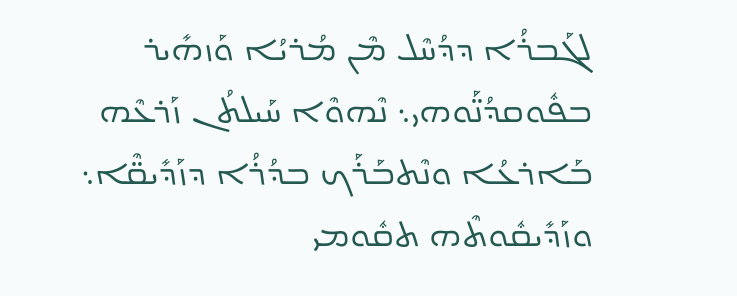ܠܓܰܒܪܳܐ ܕܕܳܚܶܠ ܡܶܢ ܡܳܪܝܳܐ ܘܰܙܗܺܝܪ ܒܦܽܘܩܕܳܢ̈ܰܘܗܝ܆ ܢܶܗܘܶܐ ܚܰܝܠܬܳܢ ܙܰܪܥܶܗ ܒܰܐܪܥܳܐ ܘܢܶܬܒܰܪܰܟ ܒܕܳܪܳܐ ܕܙܰܕܺܝܩ̈ܶܐ܆ ܘܙܰܕܺܝܩܽܘܬܶܗ ܬܩܽܘܡܝ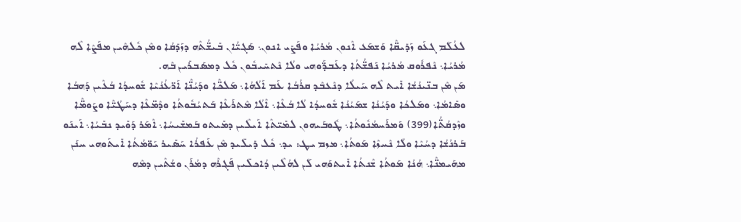ܠܥܳܠܰܡ ܓܥܰܘ ܙܰܕܺܝܩ̈ܶܐ ܘܰܫܡܰܥ ܐܶܢܘܢ ܡܳܪܝܳܐ ܘܦܰܨܺܝ ܐܢܘܢ܆ ܣܰܓܝ̈ܳܐܢ ܒܺܝܫ̈ܳܬܶܗ ܕܙܰܕܺܩܳܐ ܘܡܶܢ ܟܽܠܗܶܝܢ ܡܦܰܨܶܐ ܠܶܗ ܡܳܪܝܳܐ܆ ܢܶܦܪܽܘܩ ܡܳܪܝܳܐ ܢܰܦܫ̈ܳܬܳܐ ܕܥܰܒܕ̈ܰܘܗܝ ܘܠܳܐ ܢܶܬܚܺܝܒܽܘܢ ܟܽܠ ܕܡܣܰܒܪܺܝܢ ܒܶܗ.
ܡܰܢ ܡܶܢ ܒܢ̈ܝܢܳܫܳܐ ܐܺܝܬ ܠܶܗ ܚܰܝܠܳܐ ܕܢܶܥܒܶܕ ܩܪܳܒܳܐ ܥܰܡ ܐܰܠܳܗܳܐ܆ ܡܰܠܟ̈ܶܐ ܘܕܰܝܳܢ̈ܶܐ ܐܰܪ̈ܥܳܢܳܝܶܐ ܫܽܘܚܕܳܐ ܒܳܥܶܝܢ ܕܰܗܒܳܐ ܘܣܺܐܡܳܐ܆ ܘܡܰܠܟܳܐ ܘܕܰܝܳܢܳܐ ܫܡܰܝܳܢܳܐ ܫܽܘܚܕܳܐ ܠܳܐ ܒܳܥܶܐ܆ ܐܶܠܳܐ ܡܶܬܪܰܥܶܐ ܒܰܬܝܳܒܽܘܬܳܐ ܘܕܶܡ̈ܥܶܐ ܕܚܰܛܳܝ̈ܶܐ ܘܨܰܘܡ̈ܶܐ ܘܙܶܕܩܳܬ̈ܳܐ(399) ܘܰܡܪܰܚܡܳܢܽܘܬܳܐ܆ ܛܽܘܒܰܝܗܘܢ ܠܡܺܝ̈ܬܶܐ ܐܰܝܠܶܝܢ ܕܡܺܝܬܘ ܒܰܡܫܺܝܚܳܐ܆ ܐܶܡܰܪ ܕܰܘܺܝܕ ܢܒܺܝܳܐ܆ ܐܰܝܢܰܘ ܒܰܪܢܳܫܳܐ ܕܚܳܝܶܐ ܘܠܳܐ ܢܶܚܙܶܐ ܡܰܘܬܳܐ܆ ܡܙܡ ܝܛ: ܝܕ܆ ܟܽܠ ܕܺܝܠܺܝܕ ܡܶܢ ܥܰܦܪܳܐ ܚܰܣܺܝܪ ܝܰܘ̈ܡܳܬܳܐ ܐܺܝܬܰܘܗܝ ܚܢܰܢ ܡܗܰܝܡܢ̈ܶܐ܆ ܗܳܢܳܐ ܡܰܘܬܳܐ ܫܶܢܬܳܐ ܐܺܝܬܘܰܗܝ ܠܰܢ ܠܗܳܠܶܝܢ ܕܳܐܟܠܺܝܢ ܦܰܓܪܶܗ ܕܡܳܪܰܢ ܘܫܳܬܶܝܢ ܕܡܶܗ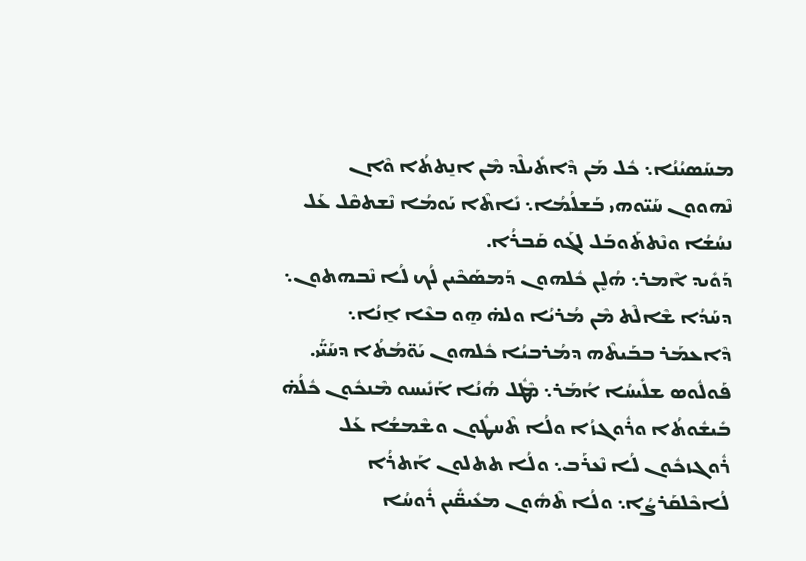ܡܚܰܣܝܳܢܳܐ܆ ܟܽܠ ܡܰܢ ܕܶܐܬܺܝܠܶܕ ܡܶܢ ܐܢ̱ܬܬܳܐ ܘܶܐܢ ܢܶܗܘܘܢ ܚܰܝ̈ܘܗܝ ܒܰܫܠܳܡܳܐ܆ ܢܺܐܬܶܐ ܝܰܘܡܳܐ ܢܶܫܬܩܶܠ ܥܰܠ ܢܚܳܫܳܐ ܘܢܶܬܬܰܘܒܰܠ ܠܓܰܘ ܩܰܒܪܳܐ.
ܕܰܘܺܝܕ ܐܶܡܪ܆ ܗܳܠܷܢ ܟܽܠܗܘܢ ܕܰܡܣܰܟܶܝܢ ܠܳܟ ܠܳܐ ܢܶܒܗܬܘܢ܆ ܕܚܰܕܳܐ ܫܶܐܠܶܬ ܡܶܢ ܡܳܪܝܳܐ ܘܠܗ̇ ܗ̱ܘ ܒܥܶܐ ܐ̱ܢܳܐ܆ ܕܶܐܥܡܰܪ ܒܒܰܝܬܶܗ ܕܡܳܪܒܝܳܐ ܟܽܠܗܘܢ ܝܰܘ̈ܡܳܬܳܐ ܕܚܰܝ̈ܰܝ.
ܦܰܘܠܽܘܣ ܫܠܺܝܚܳܐ ܐܳܡܰܪ܆ ܡܶܛܽܠ ܗܳܢܳܐ ܐܰܢܺܝܚܘ ܡܶܢܟܽܘܢ ܟܽܠܳܗ̇ ܒܺܝܫܽܘܬܳܐ ܘܪܽܘܓܙܳܐ ܘܠܳܐ ܬܶܚܛܽܘܢ ܘܫܶܡܫܳܐ ܥܰܠ ܪܽܘܓܙܟܽܘܢ ܠܳܐ ܢܶܥܪܰܒ܆ ܘܠܳܐ ܬܬܠܘܢ ܐܰܬܪܳܐ ܠܳܐܟܶܠܩܰܪܨܳܐ܆ ܘܠܳܐ ܬܶܗܽܘܢ ܡܥܺܝܩ̈ܺܝܢ ܪܽܘܚܳܐ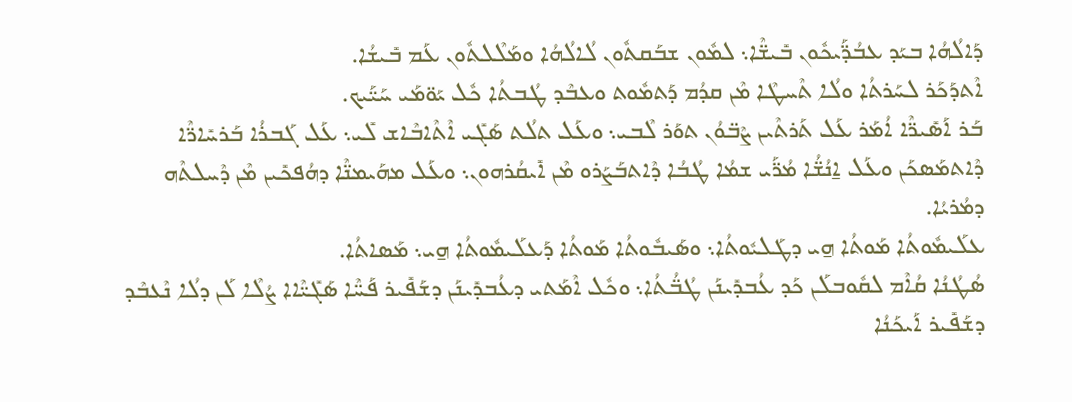ܕܰܐܠܳܗܳܐ ܒܝܰܕ ܥܒܳܕ̈ܰܝܟܽܘܢ ܒܺܝܫ̈ܶܐ܆ ܠܡܽܘܢ ܫܒܰܩܬܽܘܢ ܠܳܐܠܳܗܳܐ ܘܡܰܠܶܠܬܽܘܢ ܥܰܡ ܒܺܝܫܳܐ.
ܐܶܬܕܰܟܰܪ ܠܚܰܪܬܳܐ ܘܠܳܐ ܬܶܚܛܶܐ ܡܶܢ ܩܕܳܡ ܕܰܬܡܽܘܬ ܘܥܒܶܕ ܛܳܒܬܳܐ ܟܽܠ ܝܰܘ̈ܡܰܝ ܚܰܝ̈ܰܝܟ.
ܒܰܪ ܐܰܣܺܝܪ̈ܶܐ ܐܳܡܰܪ ܥܰܠ ܬܰܪܬܶܝܢ ܨܶܒ̈ܘܳܢ ܬܘܰܪ ܠܶܒܝ܆ ܘܥܰܠ ܬܠܳܬ ܣܰܓܺܝ ܐܶܬܶܐܒܶܐܫ ܠܺܝ܆ ܥܰܠ ܓܰܒܪܳܐ ܒܰܪܚܺܐܪ̈ܶܐ ܕܶܐܬܡܰܣܟܰܢ ܘܥܰܠ ܐ̱ܢܳܫ̈ܳܐ ܡܳܪ̈ܰܝ ܫܡܳܐ ܛܳܒܳܐ ܕܶܐܬܒܰܨܰܪܘ ܡܶܢ ܐܺܝܩܳܪܗܘܢ܆ ܘܥܰܠ ܡܗܰܝܡܢ̈ܶܐ ܕܗܳܦܟܺܝܢ ܡܶܢ ܕܶܚܠܬܶܗ ܕܡܳܪܝܳܐ.
ܥܠܰܝܡܽܘܬܳܐ ܡܰܘܬܳܐ ܗ̱ܝ ܕܛܰܠܝܽܘܬܳܐ܆ ܘܣܰܝܒܽܘܬܳܐ ܡܰܘܬܳܐ ܕܰܥܠܰܝܡܽܘܬܳܐ ܗ̱ܝ܆ ܡܰܣܐܬܳܐ.
ܣܳܛܳܢܳܐ ܩܳܐܶܡ ܠܩܽܘܒܠܰܢ ܟܰܕ ܥܳܒܕܺܝܢܰܢ ܛܳܒ̈ܳܬܳܐ܆ ܘܟܽܠ ܐܶܡܰܬܝ ܕܥܳܒܕܺܝܢܰܢ ܕܫܰܦܺܝܪ ܦܰܚ̈ܶܐ ܣܰܓܺܝ̈ܶܐܐ ܨܳܠܶܐ ܠܰܢ ܕܠܳܐ ܢܶܥܒܶܕ ܕܫܰܦܺܝܪ ܐܰܝܟܰܢܳܐ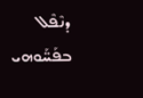ܕܢܶܦܶܠ ܒܦܰܚ̈ܰܘܗܝ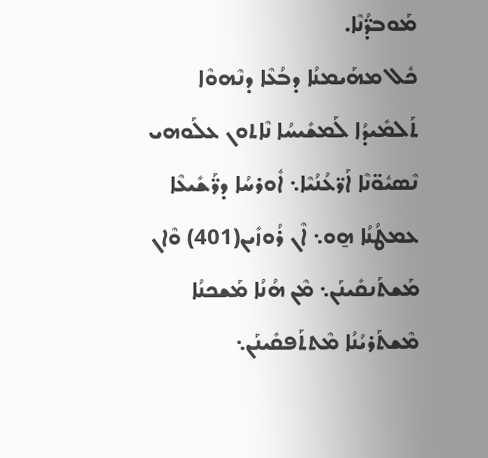ܡܰܘܒܕ̈ܳܢܶܐ.
ܟܽܠ ܡܗܰܝܡܢܳܐ ܕܒܳܥܶܐ ܕܢܶܗܘܶܐ ܬܰܠܡܺܝܕܳܐ ܠܰܡܫܺܝܚܳܐ ܢܶܐܬܘܢ ܥܠܰܘܗܝ ܢܶܣܝܽܘ̈ܢܶܐ ܐܰܪ̈ܥܳܢܳܝܶܐ܆ ܐܽܘܪܚܳܐ ܕܪ̈ܰܫܺܝܥܶܐ ܥܡܛܳܢܳܐ ܗ̱ܘ܆ ܐܶܢ ܪܳܘܙܺܝܢ(401) ܘܶܐܢ ܡܰܫܬܰܢܩܺܝܢܰܢ܆ ܡܶܢ ܗܳܢܳܐ ܡܰܫܟܢܳܐ ܡܶܫܬܰܪܝܳܢܳܐ ܡܶܬܬܰܦܩܺܝܢܰܢ܆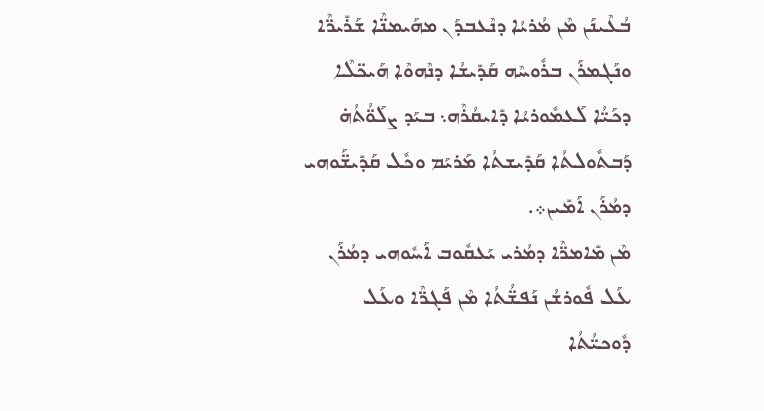ܒܳܥܶܝܢܰܢ ܡܶܢ ܡܳܪܝܳܐ ܕܢܶܥܒܕܰܢ ܡܗܰܝܡܢ̈ܶܐ ܫܰܪܺܝܪ̈ܶܐ ܘܢܰܓܡܪܰܢ ܒܪܽܘܚܶܗ ܩܰܕܺܝܫܳܐ ܕܢܶܗܘܶܐ ܗܰܝܟ̈ܠܶܐ ܕܟܰܝ̈ܳܐ ܠܰܥܡܽܘܪܝܳܐ ܕܺܐܝܩܳܪܶܗ܆ ܒܝܰܕ ܨܠܰܘ̈ܳܬܳܗ̇ ܕܰܒܬܽܘܠܬܳܐ ܩܰܕܺܝܫܬܳܐ ܡܰܪܝܰܡ ܘܟܽܠ ܩܰܕܺܝܫ̈ܰܘܗܝ ܕܡܳܪܰܢ ܐܰܡܺܝܢ܀.
ܡܶܢ ܡܺܐܡܪ̈ܶܐ ܕܡܳܪܝ ܝܰܥܩܽܘܒ ܐܰܚܽܘܗܝ ܕܡܳܪܰܢ ܥܰܠ ܦܽܘܪܫܳܢ ܢܰܦܫ̈ܳܬܳܐ ܡܶܢ ܦܰܓܪ̈ܶܐ ܘܥܰܠ ܕܽܘܟܝ̈ܳܬܳܐ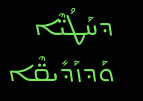ܕܚܰܛܳܝ̈ܶܐ ܘܰܕܙܰܕܺܝܩ̈ܶܐ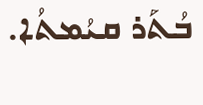ܒܳܬܰܪ ܩܝܳܡܬܳܐ.